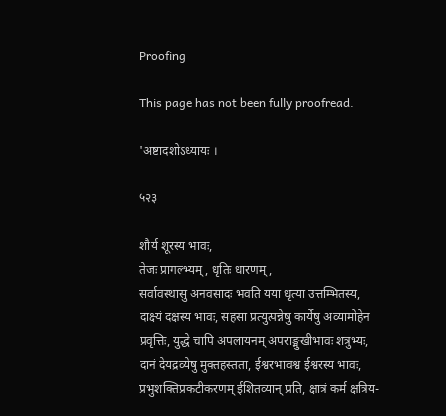Proofing

This page has not been fully proofread.

'अष्टादशोऽध्यायः ।

५२३

शौर्य शूरस्य भावः,
तेजः प्रागल्भ्यम्, धृतिः धारणम्,
सर्वावस्थासु अनवसादः भवति यया धृत्या उत्तम्भितस्य,
दाक्ष्यं दक्षस्य भावः, सहसा प्रत्युत्पन्नेषु कार्येषु अव्यामोहेन
प्रवृत्तिः, युद्धे चापि अपलायनम् अपराङ्मुखीभावः शत्रुभ्यः,
दानं देयद्रव्येषु मुक्तहस्तता, ईश्वरभावश्व ईश्वरस्य भावः,
प्रभुशक्तिप्रकटीकरणम् ईशितव्यान् प्रति, क्षात्रं कर्म क्षत्रिय-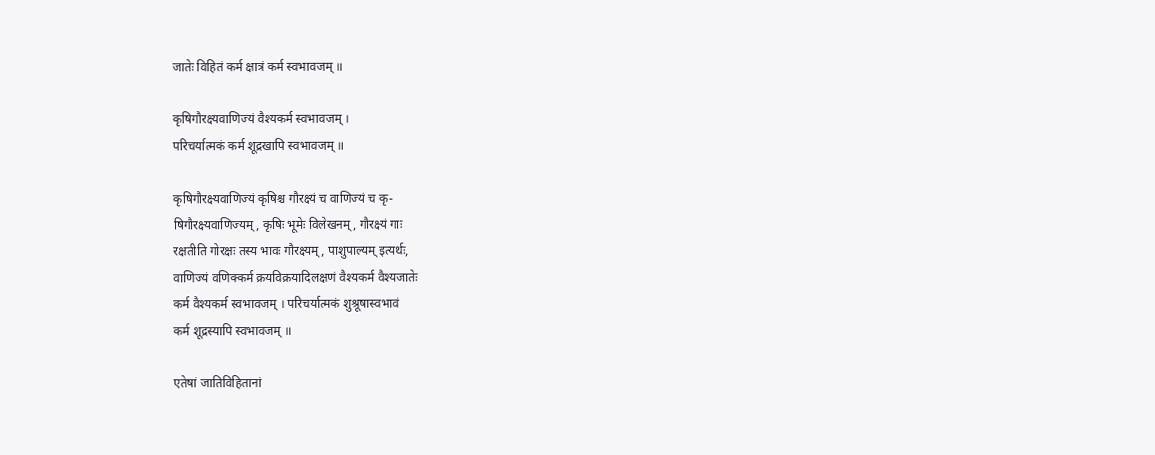जातेः विहितं कर्म क्षात्रं कर्म स्वभावजम् ॥

कृषिगौरक्ष्यवाणिज्यं वैश्यकर्म स्वभावजम् ।
परिचर्यात्मकं कर्म शूद्रखापि स्वभावजम् ॥

कृषिगौरक्ष्यवाणिज्यं कृषिश्च गौरक्ष्यं च वाणिज्यं च कृ-
षिगौरक्ष्यवाणिज्यम्, कृषिः भूमेः विलेखनम्, गौरक्ष्यं गाः
रक्षतीति गोरक्षः तस्य भावः गौरक्ष्यम्, पाशुपाल्यम् इत्यर्थः,
वाणिज्यं वणिक्कर्म क्रयविक्रयादिलक्षणं वैश्यकर्म वैश्यजातेः
कर्म वैश्यकर्म स्वभावजम् । परिचर्यात्मकं शुश्रूषास्वभावं
कर्म शूद्रस्यापि स्वभावजम् ॥

एतेषां जातिविहितानां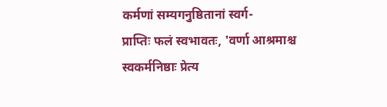कर्मणां सम्यगनुष्ठितानां स्वर्ग-
प्राप्तिः फलं स्वभावतः, 'वर्णा आश्रमाश्च स्वकर्मनिष्ठाः प्रेत्य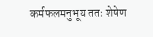कर्मफलमनुभूय ततः शेषेण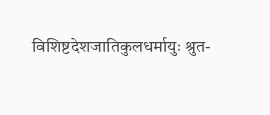विशिष्टदेशजातिकुलधर्मायुः श्रुत-